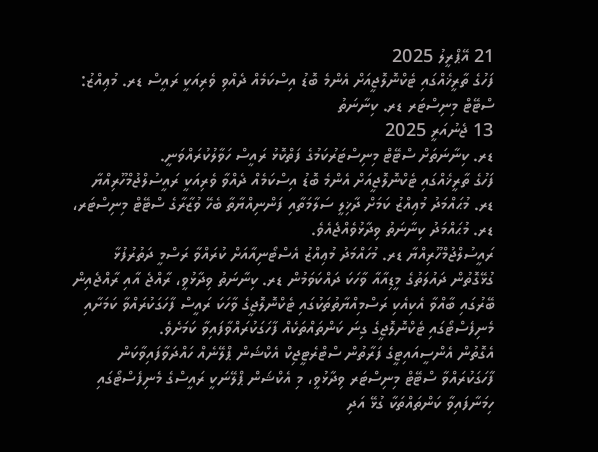21 އޭޕްރީލު 2025
ފަހުގެ ތާރީޚެއްގައި ޓެކްނޮލޮޖީއަށް އެންމެ ބޮޑު އިސްކަމެއް ދެއްވި ވެރިއަކީ ރައީސް ޑރ. މުޢިއްޒު: ސްޓޭޓް މިނިސްޓަރ ޑރ. ކިނާނަތު
13 ޖެނުއަރީ 2025
ޑރ. ކިނާނަތަށް ސްޓޭޓް މިނިސްޓަރުކަމުގެ ފަތްކޮޅު ރައީސް ހަވާލުކުރައްވަނީ.
ފަހުގެ ތާރީޚެއްގައި ޓެކްނޮލޮޖީއަށް އެންމެ ބޮޑު އިސްކަމެއް ދެއްވާ ވެރިއަކީ ރައީސުލްޖުމްހޫރިއްޔާ ޑރ. މުޙައްމަދު މުޢިއްޒު ކަމަށް ދާޚިލީ ސަލާމަތާއި ފަންނިއްޔާތާ ބެހޭ ވުޒާރާގެ ސްޓޭޓް މިނިސްޓަރ، ޑރ. މުޙައްމަދު ކިނާނަތު ވިދާޅުވެއްޖެއެވެ.
ރައީސުލްޖުމްހޫރިއްޔާ ޑރ. މުހައްމަދު މުޢިއްޒު އެސްޓޯނިއާއަށް ކުރައްވާ ރަސްމީ ދަތުރުފުޅާ ގުޅޭގޮތުން ދައުލަތުގެ މީޑިއާއާ ވާހަކަ ދައްކަވަމުން ޑރ. ކިނާނަތު ވިދާޅުވީ، ރާއްޖެ އާއި ރާއްޖެއިން ބޭރުގައި ބާއްވާ އެކިއެކި ރަސްމިއްޔާތުތަކުގައި ޓެކްނޮލޮޖީގެ ވާހަކަ ރައީސް ފާހަގަކުރައްވާ ކަމަށާއި މެނިފެސްޓޯގައި ޓެކްނޮލޮޖީގެ ގިނަ ކަންތައްތަކެއް ފާހަގަކުރައްވާފައިވާ ކަމަށެވެ.
އެގޮތުން އެންސީއައިޓީގެ ފަރާތުން ސްޓްރެޓީޖިކް އެކްޝަން ޕްލޭނެއް ހައްދަވާފައިވާކަން ފާހަގަކުރައްވާ ސްޓޭޓް މިނިސްޓަރ ވިދާޅުވީ، މި އެކްޝަން ޕްލޭނަކީ ރައީސްގެ މެނިފެސްޓޯގައި ހިމަނާފައިވާ ކަންތައްތަކާ ގުޅޭ އަދި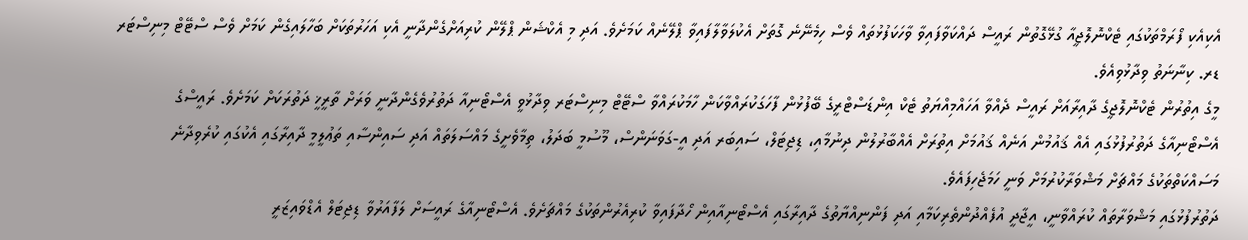އެކިއެކި ފޯރަމްތަކުގައި ޓެކްނޮލޮޖީއާ ގުޅޭގޮތުން ރައީސް ދައްކަވާފައިވާ ވާހަކަފުޅުތައް ވެސް ހިމެނޭނެ ގޮތަށް އެކުލަވާލާފައިވާ ޕްލޭނެއް ކަމަށެވެ. އަދި މި އެކްޝަން ޕްލޭން ކުރިއަށްގެންދާނީ އެކި އަހަރުތަކަށް ބަހާލައިގެން ކަމަށް ވެސް ސްޓޭޓް މިނިސްޓަރ ޑރ. ކިނާނަތު ވިދާޅުވިއެވެ.
މީގެ އިތުރުން ޓެކްނޮލޮޖީގެ ދާއިރާއަށް ރައީސް ދެއްވާ އަހައްމިއްޔަތު ޓެކް އިންޑަސްޓްރީގެ ބޭފުޅުން ފާހަގަކުރައްވާކަން ހާމަކުރައްވާ ސްޓޭޓް މިނިސްޓަރ ވިދާޅުވީ އެސްޓޯނިއާ ދަތުރުވެގެންދާނީ ވަރަށް ތާރީޚީ ދަތުރަކަށް ކަމަށެވެ. ރައީސްގެ އެސްޓޯނިއާގެ ދަތުރުފުޅުގައި އެއް ޤައުމުން އަނެއް ޤައުމަށް އިތުރަށް އެއްބާރުލުން ދިނުމާއި، ޑިޖިޓަލް، ސައިބަރ އަދި އީ-ގަވަނަންސް، މޫސުމީ ބަދަލު، ތިމާވެށީގެ މައްސަލަތައް އަދި ސައިންސާއި ތަޢުލީމީ ދާއިރާގައި އެކުގައި ކުރެވިދާނެ މަސައްކަތްތަކުގެ މައްޗަށް މަޝްވަރާކުރުމަށް ވަނީ ހަމަޖެހިފައެވެ.
ދަތުރުފުޅުގައި މަޝްވަރާތައް ކުރައްވާނީ، އީޖާދީ އުފެއްދުންތެރިކަމާއި އަދި ފަންނިއްޔާތުގެ ދާއިރާގައި އެސްޓޯނިއާއިން ހޯދާފައިވާ ކުރިއެރުންތަކުގެ މައްޗަށެވެ. އެސްޓޯނިއާގެ ރައީސަށް ލަފާއަރުވާ ޑިޖިޓަލް އެޑްވައިޒަރީ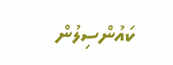ކައުންސިލުން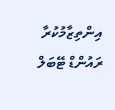އިންތިޒާމުކުރާ ރައުންޑް ޓޭބަލް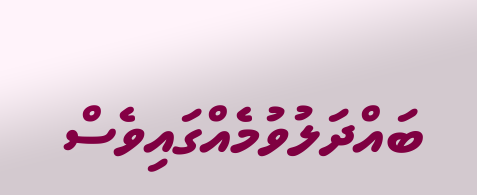ބައްދަލުވުމެއްގައިވެސް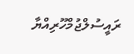ރައީސުލްޖުމްހޫރިއްޔާ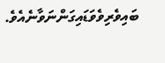ބައިވެރިވެވަޑައިގަންނަވާނެއެވެ.